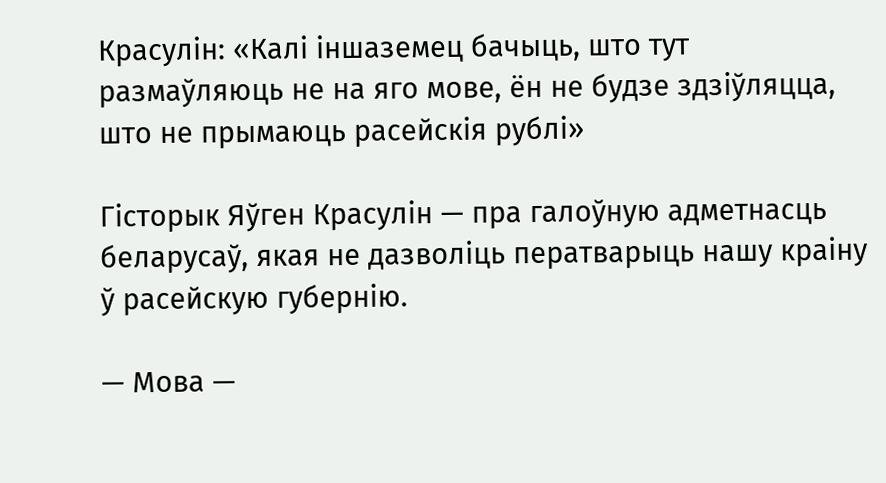Красулін: «Калі іншаземец бачыць, што тут размаўляюць не на яго мове, ён не будзе здзіўляцца, што не прымаюць расейскія рублі»

Гісторык Яўген Красулін — пра галоўную адметнасць беларусаў, якая не дазволіць ператварыць нашу краіну ў расейскую губернію.

— Мова —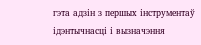гэта адзін з першых інструментаў ідэнтычнасці і вызначэння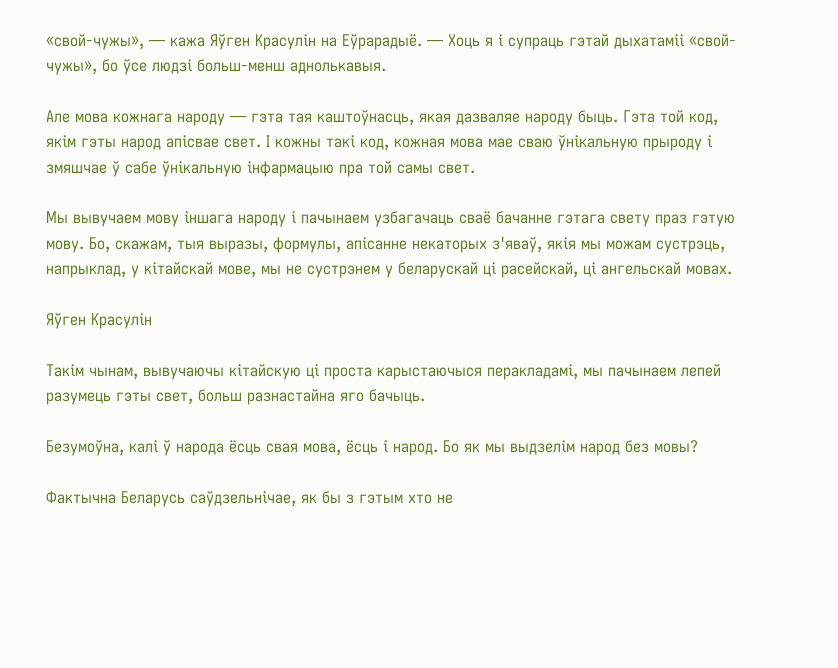«свой-чужы», — кажа Яўген Красулін на Еўрарадыё. — Хоць я і супраць гэтай дыхатаміі «свой-чужы», бо ўсе людзі больш-менш аднолькавыя.

Але мова кожнага народу — гэта тая каштоўнасць, якая дазваляе народу быць. Гэта той код, якім гэты народ апісвае свет. І кожны такі код, кожная мова мае сваю ўнікальную прыроду і змяшчае ў сабе ўнікальную інфармацыю пра той самы свет.

Мы вывучаем мову іншага народу і пачынаем узбагачаць сваё бачанне гэтага свету праз гэтую мову. Бо, скажам, тыя выразы, формулы, апісанне некаторых з'яваў, якія мы можам сустрэць, напрыклад, у кітайскай мове, мы не сустрэнем у беларускай ці расейскай, ці ангельскай мовах.

Яўген Красулін

Такім чынам, вывучаючы кітайскую ці проста карыстаючыся перакладамі, мы пачынаем лепей разумець гэты свет, больш разнастайна яго бачыць.

Безумоўна, калі ў народа ёсць свая мова, ёсць і народ. Бо як мы выдзелім народ без мовы?

Фактычна Беларусь саўдзельнічае, як бы з гэтым хто не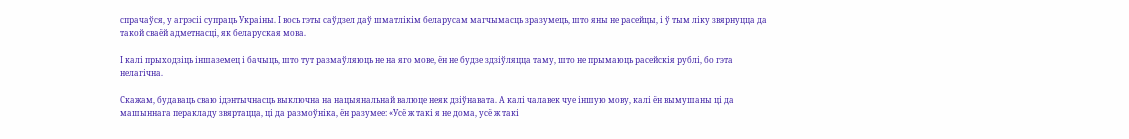спрачаўся, у агрэсіі супраць Украіны. І вось гэты саўдзел даў шматлікім беларусам магчымасць зразумець, што яны не расейцы, і ў тым ліку звярнуцца да такой сваёй адметнасці, як беларуская мова.

І калі прыходзіць іншаземец і бачыць, што тут размаўляюць не на яго мове, ён не будзе здзіўляцца таму, што не прымаюць расейскія рублі, бо гэта нелагічна.

Скажам, будаваць сваю ідэнтычнасць выключна на нацыянальнай валюце неяк дзіўнавата. А калі чалавек чуе іншую мову, калі ён вымушаны ці да машыннага перакладу звяртацца, ці да размоўніка, ён разумее: «Усё ж такі я не дома, усё ж такі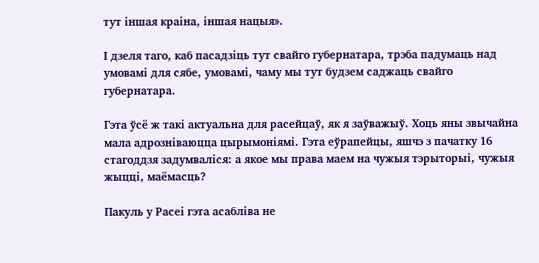тут іншая краіна, іншая нацыя».

І дзеля таго, каб пасадзіць тут свайго губернатара, трэба падумаць над умовамі для сябе, умовамі, чаму мы тут будзем саджаць свайго губернатара.

Гэта ўсё ж такі актуальна для расейцаў, як я заўважыў. Хоць яны звычайна мала адрозніваюцца цырымоніямі. Гэта еўрапейцы, яшчэ з пачатку 16 стагоддзя задумваліся: а якое мы права маем на чужыя тэрыторыі, чужыя жыцці, маёмасць?

Пакуль у Расеі гэта асабліва не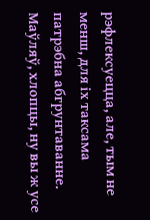рэфлексуецца, але, тым не менш, для іх таксама патрэбна абгрунтаванне. Маўляў, хлопцы, ну вы ж усе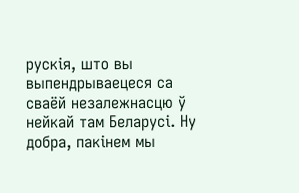рускія, што вы выпендрываецеся са сваёй незалежнасцю ў нейкай там Беларусі. Ну добра, пакінем мы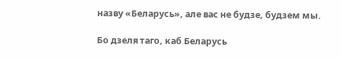назву «Беларусь», але вас не будзе, будзем мы.

Бо дзеля таго, каб Беларусь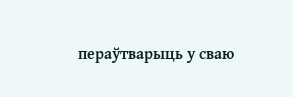пераўтварыць у сваю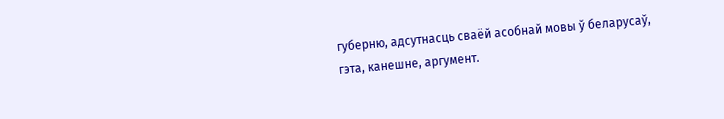губерню, адсутнасць сваёй асобнай мовы ў беларусаў, гэта, канешне, аргумент.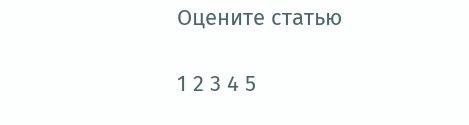Оцените статью

1 2 3 4 5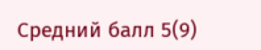Средний балл 5(9)